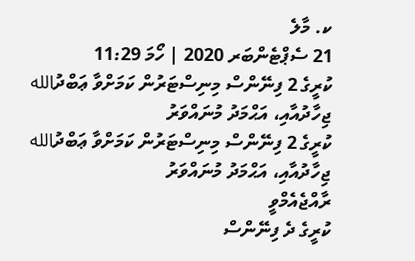ކ. މާލެ
21 ސެޕްޓެންބަރ 2020 | ހޯމަ 11:29
ކުރީގެ 2 ފިނޭންސް މިނިސްޓަރުން ކަމަށްވާ ޢަބްދުالله ޖިހާދުއާއި، އަޙްމަދު މުނައްވަރު
ކުރީގެ 2 ފިނޭންސް މިނިސްޓަރުން ކަމަށްވާ ޢަބްދުالله ޖިހާދުއާއި، އަޙްމަދު މުނައްވަރު
ރާއްޖެއެމްވީ
ކުރީގެ ދެ ފިނޭންސް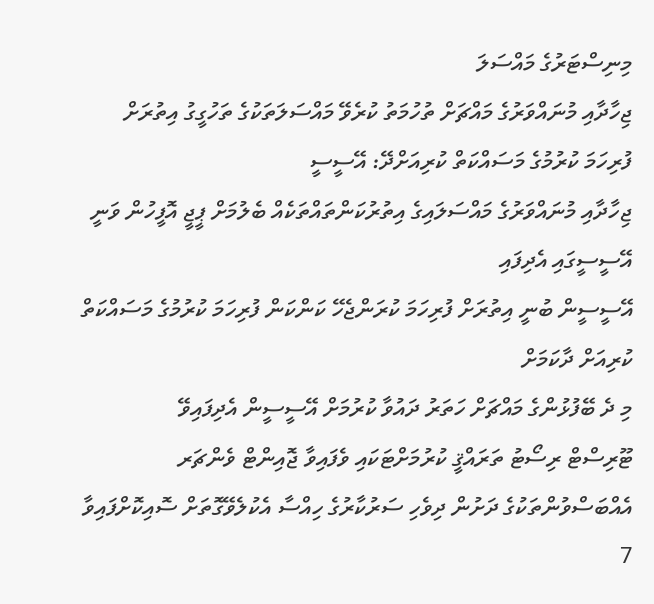މިނިސްޓަރުގެ މައްސަލަ
ޖިހާދާއި މުނައްވަރުގެ މައްޗަށް ތުހުމަތު ކުރެވޭ މައްސަލަތަކުގެ ތަހުގީގު އިތުރަށް ފުރިހަމަ ކުރުމުގެ މަސައްކަތް ކުރިއަށްދޭ: އޭސީސީ
ޖިހާދާއި މުނައްވަރުގެ މައްސަލައިގެ އިތުރުކަންތައްތަކެއް ބެލުމަށް ޕީޖީ އޮފީހުން ވަނީ އޭސީސީގައި އެދިފައި
އޭސީސީން ބުނީ އިތުރަށް ފުރިހަމަ ކުރަންޖެހޭ ކަންކަން ފުރިހަމަ ކުރުމުގެ މަސައްކަތް ކުރިއަށް ދާކަމަށް
މި ދެ ބޭފުޅުންގެ މައްޗަށް ހަތަރު ދައުވާ ކުރުމަށް އޭސީސީން އެދިފައިވޭ
ޓޫރިސްޓް ރިސޯޓު ތަރައްޤީ ކުރުމަށްޓަކައި ވެފައިވާ ޖޮއިންޓް ވެންޗަރ އެއްބަސްވުންތަކުގެ ދަށުން ދިވެހި ސަރުކާރުގެ ހިއްސާ އެކުލެވޭގޮތަށް ސޮއިކޮށްފައިވާ 7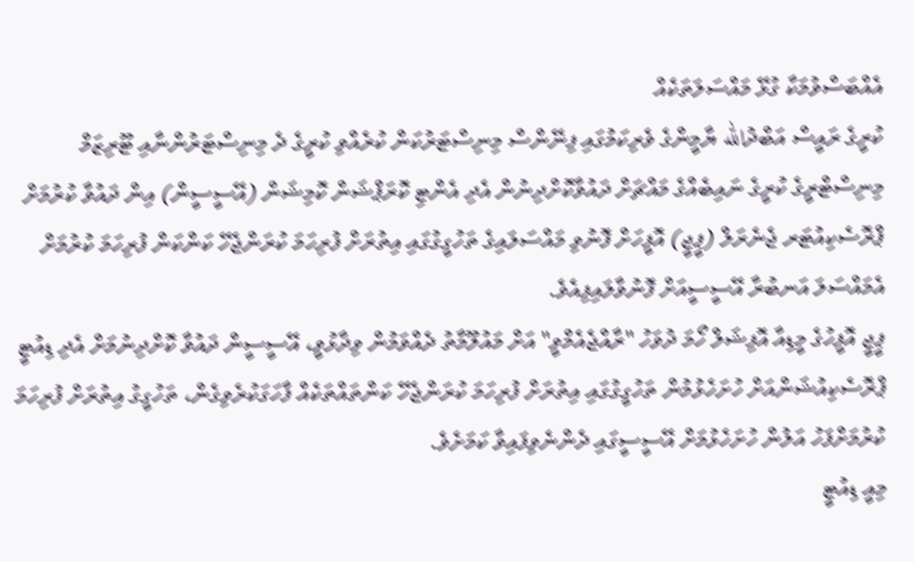އެއްބަސްވުމަކާ ގުޅޭ މައްސަލަތަކެއް
ކުރީގެ ރައީސް އަބްދުالله ޔާމީންގެ ވެރިކަމުގައި ފިނޭންސް މިނިސްޓަރުކަން ކުރެއްވި ކުރީގެ ދެ މިނިސްޓަރުންނާއި ޓޫރިޒަމް މިނިސްޓްރީގެ ކުރީގެ ނައިބެއްގެ މައްޗަށް ދައުވާކޮށްދިނުން އެދި އެންޓި ކޮރަޕްޝަން ކޮމިޝަން (އޭސީސީން) އިން ދައުވާ ކުރުމަށް ޕްރޮސެކިއުޓަރ ޖެނެރަލް (ޕީޖީ) އޮފީހަށް ފޮނުވި މައްސަލައިގެ ތަހުގީގުގައި އިތުރަށް ފުރިހަމަ ކުރަންޖެހޭ ކަންކަން ފުރިހަމަ ކުރުމަށް އެމައްސަލަ އަނބުރާ އޭސީސީއަށް ފޮނުވާލައިފިއެވެ.
ޕީޖީ އޮފީހުގެ މީޑިއާ އޮފިޝަލް ހޯމަ ދުވަހު "ރާއްޖެއެމްވީ" އަށް މައުލޫމާތު ދެއްވަމުން ވިދާޅުވީ، އޭސީސީން ދައުވާ ކޮށްދިނުމަށް އެދި ޑިއުޓީ ޕްރޮސެކިއުޝަންއަށް ހުށަހެޅުމުން ތަހުގީގުގައި އިތުރަށް ފުރިހަމަ ކުރަންޖެހޭ ކަންތައްތަކެއް ފާހަގަކުރެވިގެން، ތަހުގީގު އިތުރަށް ފުރިހަމަ ކުރުމަށްފަހު އަލުން ހުށަހެޅުމަށް އޭސީސީގައި ދެންނެވިފައިވާ ކަމަށެވެ.
މިއީ ޑިއުޓީ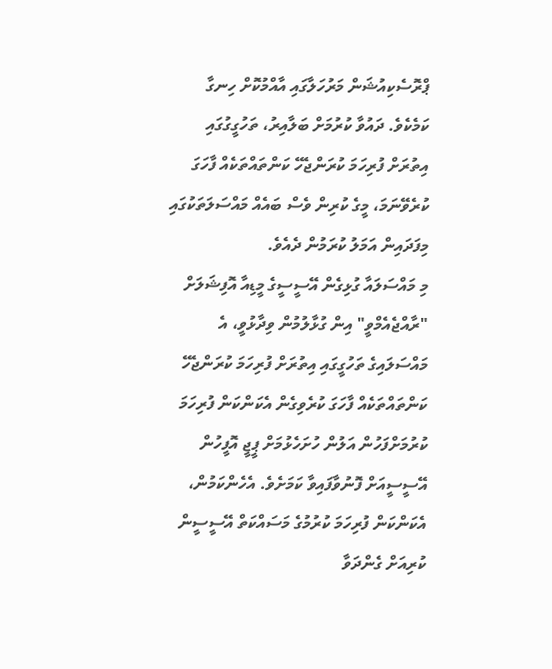ޕްރޮސެކިއުޝަން މަރުހަލާގައި އާއްމުކޮށް ހިނގާ ކަމެކެވެ. ދައުވާ ކުރުމަށް ބަލާއިރު، ތަހުގީގުގައި އިތުރަށް ފުރިހަމަ ކުރަންޖެހޭ ކަންތައްތަކެއް ފާހަގަ ކުރެވޭނަމަ، މީގެ ކުރިން ވެސް ބައެއް މައްސަލަތަކުގައި މިފަދައިން އަމަލު ކުރަމުން ދެއެވެ.
މި މައްސަލައާ ގުޅިގެން އޭސީސީގެ މީޑިއާ އޮފިޝަލަށް "ރާއްޖެއެމްވީ" އިން ގުޅާލުމުން ވިދާޅުވީ، އެ މައްސަލައިގެ ތަހުގީގައި އިތުރަށް ފުރިހަމަ ކުރަންޖެހޭ ކަންތައްތަކެއް ފާހަގަ ކުރެވިގެން އެކަންކަން ފުރިހަމަ ކުރުމަށްފަހުން އަލުން ހުށަހެޅުމަށް ޕީޖީ އޮފީހުން އޭސީސީއަށް ފޮނުވާފައިވާ ކަމަށެވެ. އެހެންކަމުން، އެކަންކަން ފުރިހަމަ ކުރުމުގެ މަސައްކަތް އޭސީސީން ކުރިއަށް ގެންދަވާ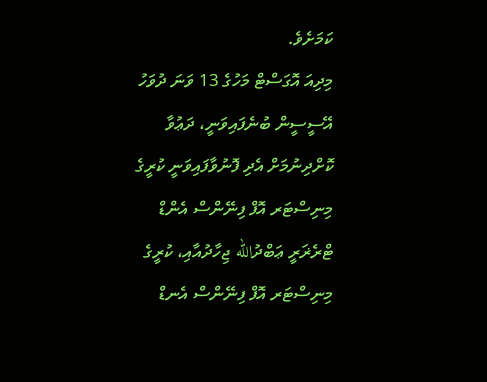ކަމަށެވެ.
މިދިއަ އޮގަސްޓް މަހުގެ 13 ވަނަ ދުވަހު އޭސީސީން ބުނެފައިވަނީ، ދަޢުވާ ކޮށްދިނުމަށް އެދި ފޮނުވާފައިވަނީ ކުރީގެ މިނިސްޓަރ އޮފް ފިނޭންސް އެންޑް ޓްރެޜަރީ ޢަބްދުالله ޖިހާދުއާއި، ކުރީގެ މިނިސްޓަރ އޮފް ފިނޭންސް އެނޑް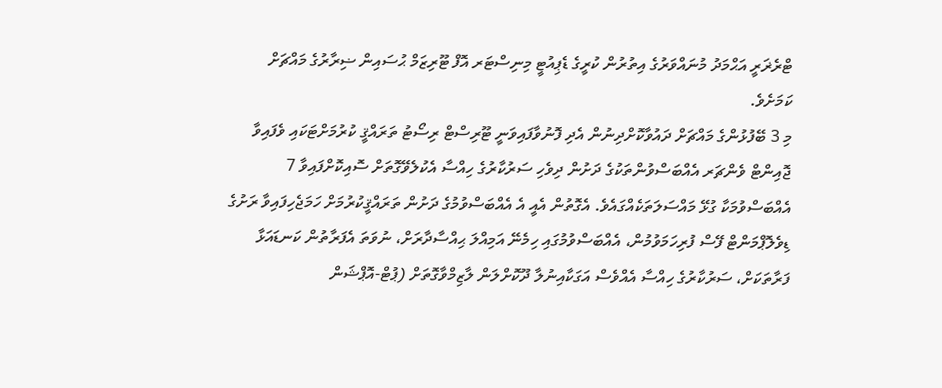ޓްރެޜަރީ އަޙްމަދު މުނައްވަރުގެ އިތުރުން ކުރީގެ ޑެޕިއުޓީ މިނިސްޓަރ އޮފް ޓޫރިޒަމް ޙުސައިން ޟިރާރުގެ މައްޗަށް ކަމަށެވެ.
މި 3 ބޭފުޅުންގެ މައްޗަށް ދައުވާކޮށްދިނުން އެދި ފޮނުވާފައިވަނީ ޓޫރިސްޓް ރިސޯޓު ތަރައްޤީ ކުރުމަށްޓަކައި ވެފައިވާ ޖޮއިންޓް ވެންޗަރ އެއްބަސްވުންތަކުގެ ދަށުން ދިވެހި ސަރުކާރުގެ ހިއްސާ އެކުލެވޭގޮތަށް ސޮއިކޮށްފައިވާ 7 އެއްބަސްވުމަކާ ގުޅޭ މައްސަލަތަކެއްގައެވެ. އެގޮތުން އެއީ އެ އެއްބަސްވުމުގެ ދަށުން ތަރައްޤީކުރުމަށް ހަމަޖެހިފައިވާ ރަށުގެ ޑިވެލޮޕްމަންޓް ފޭސް ފުރިހަމަވުމުން، އެއްބަސްވުމުގައި ހިމެނޭ އަމިއްލަ ޙިއްސާދާރަށް، ނުވަތަ އެފަރާތުން ކަނޑައަޅާ ފަރާތަކަށް، ސަރުކާރުގެ ހިއްސާ އެއްވެސް އަގަކާއިނުލާ ދޫކޮށްލަން ލާޒިމްވާގޮތަށް (ޕުޓް-އޮޕްޝަން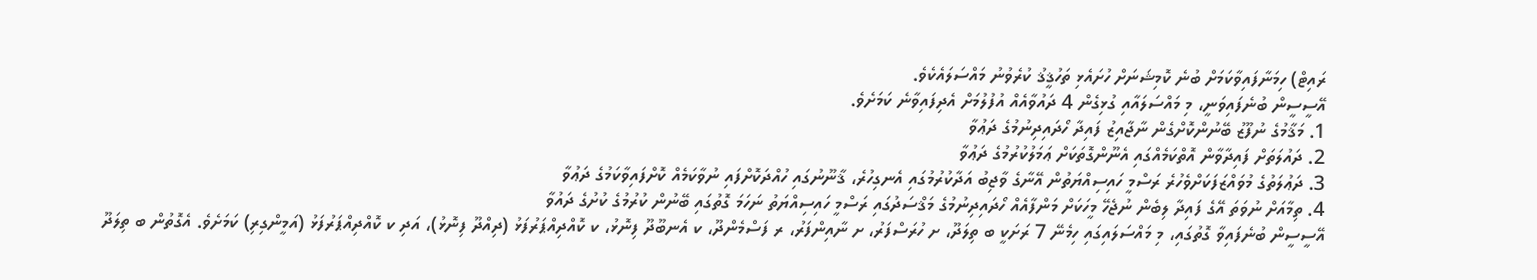ރައިޓް) ހިމަނާފައިވާކަމަށް ބުނެ ކޮމިޝަނަށް ހުށައެޅި ތަހުޤީޤު ކުރެވުނު މައްސަލައެކެވެ.
އޭސީސީން ބުނެފައިވަނީ، މި މައްސަލައާއި ގުޅިގެން 4 ދައުވާއެއް އުފުލުމަށް އެދިފައިވާނެ ކަމަށެވެ.
1. މަޤާމުގެ ނުފޫޒު ބޭނުންކޮށްގެން ނާޖާއިޒު ފައިދާ ހޯދައިދިނުމުގެ ދަޢުވާ
2. ދައުލަތަށް ފައިދާވާން އޮތްކަމެއްގައި އެނޫންގޮތަކަށް ޢަމަލުކުރުމުގެ ދަޢުވާ
3. ދަޢުލަތުގެ މުވައްޒަފަކަށްވެހުރެ ރަސްމީ ހައިސިއްޔަތުން އޭނާގެ ވާޖިބު އަދާކުރުމުގައި އެނގިހުރެ، ޤާނޫނުގައި ހުއްދަކޮށްފައި ނުވާކަމެއް ކޮށްފައިވާކަމުގެ ދަޢުވާ
4. ތިމާއަށް ނުވަތަ އޭގެ ފައިދާ ލިބެން ނުޖެހޭ މީހަކަށް މަންފާއެއް ހޯދައިދިނުމުގެ މަޤްސަދުގައި ރަސްމީ ހައިސިއްޔަތު ނަހަމަ ގޮތުގައި ބޭނުން ކުރުމުގެ ކުށުގެ ދައުވާ
އޭސީސީން ބުނެފައިވާ ގޮތުގައި، މި މައްސަލައިގައި ހިމެނޭ 7 ރަށަކީ ބ ތިލަދޫ، ށ ހުރަސްފަރު، ށ ނާއިންފަރު، ރ ފަސްމެންދޫ، ކ އެނބޫދޫ ފިނޮޅު، ކ ކޮއްދިއްޕަރުފަޅު (ދިއްދޫ ފިނޮޅު)، އަދި ކ ކޮއްދިއްޕަރުފަޅު (އަމީންގިރި) ކަމަށެވެ. އެގޮތުން ބ ތިލަދޫ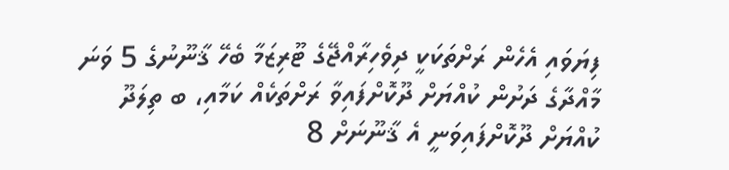ފިޔަވައި އެހެން ރަށްތަކަކީ ދިވެހިރާއްޖޭގެ ޓޫރިޒަމާ ބެހޭ ޤާނޫނުގެ 5 ވަނަ މާއްދާގެ ދަށުން ކުއްޔަށް ދޫކޮށްފައިވާ ރަށްތަކެއް ކަމާއި، ބ ތިލަދޫ ކުއްޔަށް ދޫކޮށްފައިވަނީ އެ ޤާނޫނަށް 8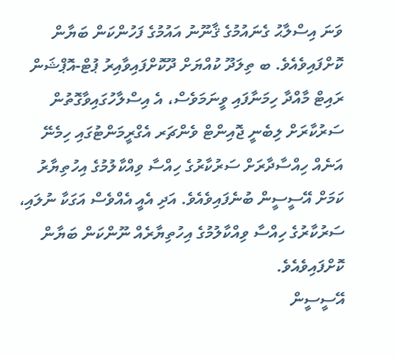ވަނަ އިސްލާޙު ގެނައުމުގެ ޤާނޫނު އައުމުގެ ފަހުންކަން ބަޔާން ކޮށްފައިވެއެވެ. ބ ތިލަދޫ ކުއްޔަށް ދޫކޮށްފައިވާއިރު ޕުޓް-އޮޕްޝަން ރައިޓް މާއްދާ ހިމަނާފައި ވީނަމަވެސް، އެ އިސްލާހުގައިވާގޮތުން ސަރުކާރަށް ލިބެނީ ޖޮއިންޓް ވެންޗަރ އެގްރީމަންޓުގައި ހިމެނޭ އަނެއް ހިއްސާދާރަށް ސަރުކާރުގެ ހިއްސާ ވިއްކާލުމުގެ އިހުތިޔާރު ކަމަށް އޭސީސީން ބުނެފައިވެއެވެ. އަދި އެއީ އެއްވެސް އަގަކާ ނުލައި، ސަރުކާރުގެ ހިއްސާ ވިއްކާލުމުގެ އިހުތިޔާރެއް ނޫންކަން ބަޔާން ކޮށްފައިވެއެވެ.
އޭސީސީން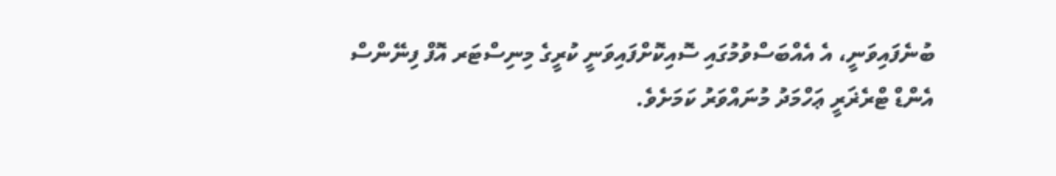ބުނެފައިވަނީ، އެ އެއްބަސްވުމުގައި ސޮއިކޮށްފައިވަނީ ކުރީގެ މިނިސްޓަރ އޮފް ފިނޭންސް އެންޑް ޓްރެޜަރީ ޢަހްމަދު މުނައްވަރު ކަމަށެވެ.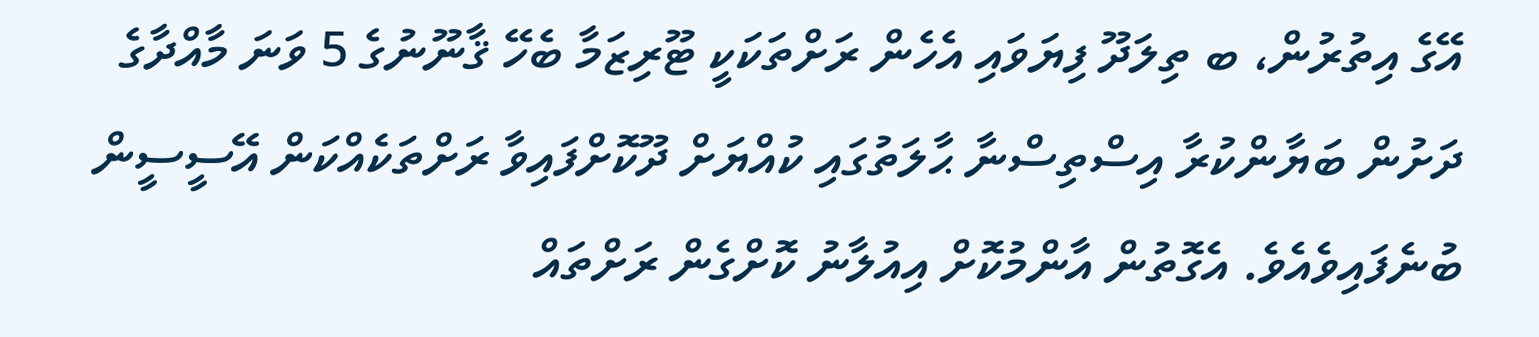އޭގެ އިތުރުން، ބ ތިލަދޫ ފިޔަވައި އެހެން ރަށްތަކަކީ ޓޫރިޒަމާ ބެހޭ ޤާނޫނުގެ 5 ވަނަ މާއްދާގެ ދަށުން ބަޔާންކުރާ އިސްތިސްނާ ޙާލަތުގައި ކުއްޔަށް ދޫކޮށްފައިވާ ރަށްތަކެއްކަން އޭސީސީން ބުނެފައިވެއެވެ. އެގޮތުން އާންމުކޮށް އިއުލާނު ކޮށްގެން ރަށްތައް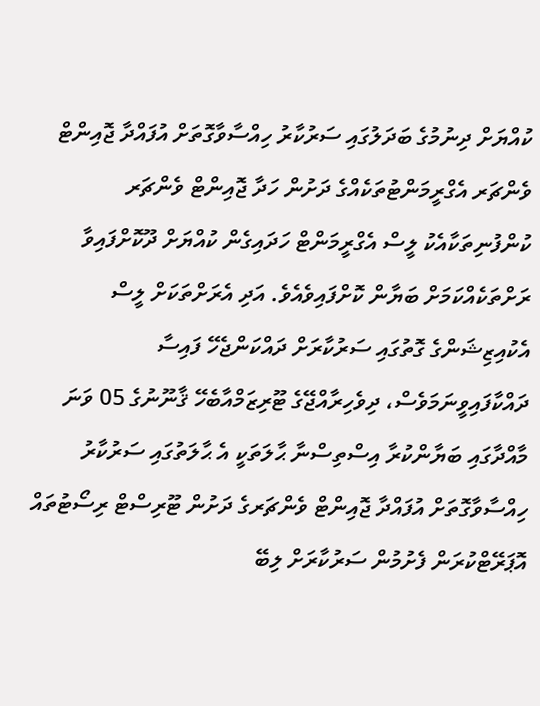ކުއްޔަށް ދިނުމުގެ ބަދަލުގައި ސަރުކާރު ހިއްސާވާގޮތަށް އުފައްދާ ޖޮއިންޓް ވެންޗަރ އެގްރީމަންޓުތަކެއްގެ ދަށުން ހަދާ ޖޮއިންޓް ވެންޗަރ ކުންފުނިތަކާއެކު ލީސް އެގްރީމަންޓް ހަދައިގެން ކުއްޔަށް ދޫކޮށްފައިވާ ރަށްތަކެއްކަމަށް ބަޔާން ކޮށްފައިވެއެވެ. އަދި އެރަށްތަކަށް ލީސް އެކުއިޒިޝަންގެ ގޮތުގައި ސަރުކާރަށް ދައްކަންޖެހޭ ފައިސާ ދައްކާފައިވީނަމަވެސް، ދިވެހިރާއްޖޭގެ ޓޫރިޒަމްއާބެހޭ ޤާނޫނުގެ 05 ވަނަ މާއްދާގައި ބަޔާންކުރާ އިސްތިސްނާ ޙާލަތަކީ އެ ޙާލަތުގައި ސަރުކާރު ހިއްސާވާގޮތަށް އުފައްދާ ޖޮއިންޓް ވެންޗަރގެ ދަށުން ޓޫރިސްޓް ރިސޯޓުތައް އޮޕަރޭޓްކުރަން ފެށުމުން ސަރުކާރަށް ލިބޭ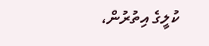ކުލީގެ އިތުރުން،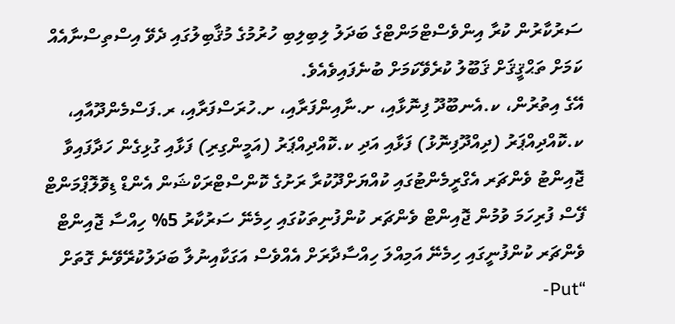ސަރުކާރުން ކުރާ އިންވެސްޓްމަންޓްގެ ބަދަލު ލިބިލިބި ހުރުމުގެ މުޤާބިލުގައި ދެވޭ އިސްތިސްނާއެއް ކަމަށް ތަޙްޤީޤަށް ޤަބޫލު ކުރެވޭކަމަށް ބުނެފައިވެއެވެ.
އޭގެ އިތުރުން، ކ.އެނބޫދޫ ފިނޮޅާއި، ށ.ނާއިންފަރާއި، ށ.ހުރަސްފަރާއި، ރ.ފަސްމެންދޫއާއި، ކ.ކޮއްދިއްޕަރު (ދިއްދޫފިނޮޅު) ފަޅާއި އަދި ކ.ކޮއްދިއްޕަރު (އަމީންގިރި) ފަޅާއި ގުޅިގެން ހަދާފައިވާ ޖޮއިންޓު ވެންޗަރ އެގްރީމެންޓުގައި ކުއްޔަށްދޫކުރާ ރަށުގެ ކޮންސްޓްރަކްޝަން އެންޑް ޑިވޮލޮޕްމަންޓް ފޭސް ފުރިހަމަ ވުމުން ޖޮއިންޓް ވެންޗަރ ކުންފުނިތަކުގައި ހިމެނޭ ސަރުކާރު 5% ހިއްސާ ޖޮއިންޓް ވެންޗަރ ކުންފުނީގައި ހިމެނޭ އަމިއްލަ ހިއްސާދާރަށް އެއްވެސް އަގަކާއިނުލާ ބަދަލުކުރޭވޭނެ ގޮތަށް “Put-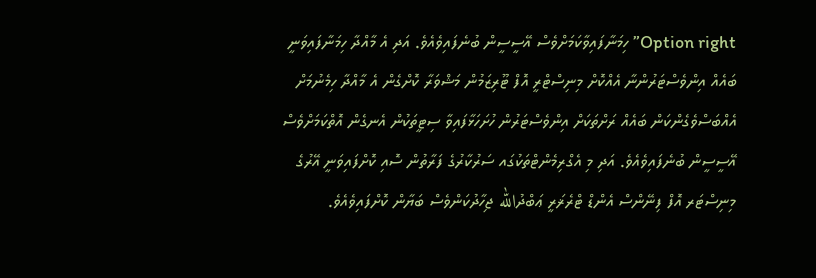Option right” ހިމަނާފައިވާކަމަށްވެސް އޭސީސީން ބުނެފައިވެއެވެ. އަދި އެ މާއްދާ ހިމަނާފައިވަނީ ބައެއް އިންވެސްޓަރުންނާ އެއްކޮށް މިނިސްޓްރީ އޮފް ޓޫރިޒަމުން މަޝްވަރާ ކޮށްގެން އެ މާއްދާ ހިމެނުމަށް އެއްބަސްވެގެންކަން ބައެއް ރަށްތަކަށް އިންވެސްޓަރުން ހުށަހަޅާފައިވާ ސިޓީތަކުން އެނގެން އޮތްކަމަށްވެސް އޭސީސީން ބުނެފައިވެއެވެ. އަދި މި އެގްރިމެންޓްތަކުގައ ސަރުކާރުގެ ފަރާތުން ސޮއި ކޮށްފައިވަނީ އޭރުގެ މިނިސްޓަރ އޮފް ފިނޭންސް އެންޑް ޓްރެޜަރީ ޢަބްދުالله ޖިހާދުކަންވެސް ބަޔާން ކޮށްފައިވެއެވެ.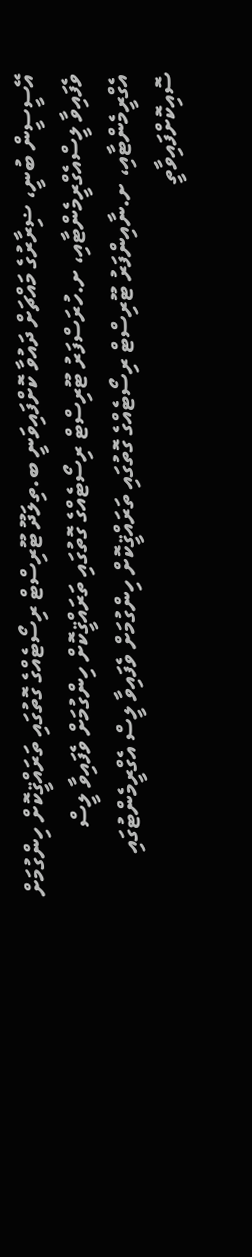އޭސީސީން ބުނީ، ޟިރާރުގެ މައްޗަށް ދައުވާ ކޮށްފައިވަނީ ބ.ތިލަދޫ ޓޫރިސްޓް ރިސޯޓެއްގެ ގޮތުގައި ތަރައްޤީކޮށް ހިންގުމަށް ވެފައިވާ ލީސްއެގްރީމެންޓާއި، ށ.ހުރަސްފަރު ޓޫރިސްޓް ރިސޯޓެއްގެ ގޮތުގައި ތަރައްޤީކޮށް ހިންގުމަށް ވެފައިވާ ލީސް އެގްރީމެންޓާއި، ށ.ނާއިންފަރު ޓޫރިސްޓް ރިސޯޓެއްގެ ގޮތުގައި ތަރައްޤީކޮށް ހިންގުމަށް ވެފައިވާ ލީސް އެގްރީމެންޓުގައި ސޮއިކޮށްފައިވާތީ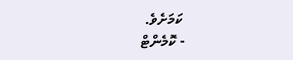ކަމަށެވެ.
- ކޮމެންޓް